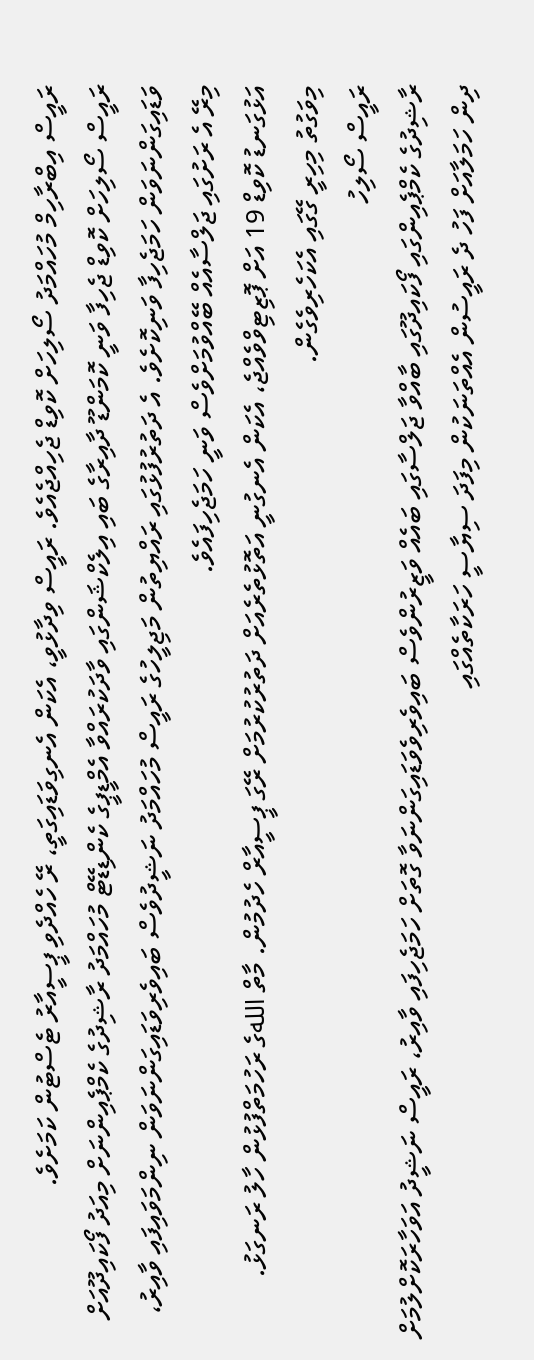ރައީސް އިބްރާހިމް މުހައްމަދު ސޯލިހަށް ކޮވިޑް ޖެހިއްޖެއެވެ. ރައީސް ވިދާޅުވީ، އެކަން އެނގިވަޑައިގަތީ، ރޭ ހެއްދެވި ޕީސީއާރު ޓެސްޓުން ކަމަށެވެ.
ރައީސް ސޯލިހަށް ކޮވިޑް ޖެހިފާ ވަނީ ކޮމަންޑޫ ދާއިރާގެ ބައި އިލެކްޝަންގައި ވާދަކުރައްވާ އެމްޑީޕީގެ ކެންޑިޑޭޓް މުހައްމަދު ރާޝިދުގެ ކެމްޕެއިންނަށް މިއަދު ފޯކައިދޫއަށް ވަޑައިގަންނަވަން ހަމަޖެހިފާ ވަނިކޮށެވެ. އެ ދަތުރުފުޅުގައި ރައްޔިތުން މަޖިލީހުގެ ރައީސް މުހައްމަދު ނަޝީދުވެސް ބައިވެރިވަޑައިގަންނަވަން ނިންމަވައިފައި ވާއިރު، މިރޭ އެ ރަށުގައި ޖަލްސާއެއް ބޭއްވުމަށްވެސް ވަނީ ހަމަޖެހިފައެވެ.
އަޅުގަނޑު ކޮވިޑް 19 އަށް ޕޮޒިޓިވްވެއްޖެ، އެކަން އެނގުނީ އަތޮޅުތެރެއަށް ދަތުރުކުރުމަށް ރޭގަ ޕީސީއާރް ހެދުމުން. މާތް اللهގެ ރަހުމަތްފުޅުން ހާލު ރަނގަޅު. މިވަގުތު މިހިރީ ގޭގައި އެކަހެރިވެގެން.
ރައީސް ސޯލިހު
ރާޝިދުގެ ކެމްޕެއިންގައި ފޯކައިދޫގައި ބާއްވާ ޖަލްސާގައި ބައެއް ވަޒީރުންވެސް ބައިވެރިވެވަޑައިގަންނަވާ ގޮތަށް ހަމަޖެހިފައި ވާއިރު، ރައީސް ނަޝީދު އަވަހާރަކޮށްލުމަށް ދިން ހަމަލާއަށް ފަހު ދެ ރައީސުން އެއްތަނަކުން މިފަދަ ސިޔާސީ ހަރަކާތެއްގައި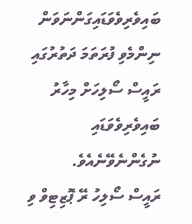ބައިވެރިވެވަޑައިގަންނަވަން ނިންމެވި ފުރަތަމަ ދަތުރުގައި ރައީސް ސޯލިހަށް މިހާރު ބައިވެރިވެވަޑައި ނުގެންނެވޭނެއެވެ.
ރައީސް ސޯލިހު ރޭ ޕޮޒިޓިވް ވި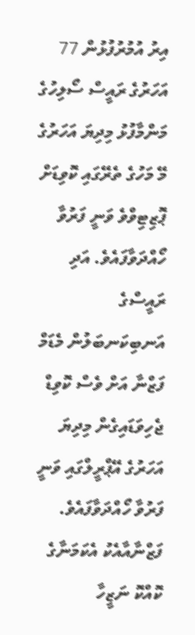އިރު އުމުރުފުޅުން 77 އަހަރުގެ ރައީސް ސޯލިހުގެ މަންމާފުޅު މިދިޔަ އަހަރުގެ މޭ މަހުގެ ތެރޭގައި ކޮވިޑަށް ޕޮޒިޓިވްވެ ވަނީ ފަރުވާ ހޯއްދަވާފައެވެ. އަދި ރައީސްގެ އަނބިކަނބަލުން މެޑަމް ފަޒްނާ އަށް ވެސް ކޮވިޑް ޖެހިވަޑައިގެން މިދިޔަ އަހަރުގެ އޭޕްރީލްގައި ވަނީ ފަރުވާ ހޯއްދަވާފައެވެ. ފަޒްނާއާއެކު އެކަމަނާގެ ކޮއްކޮ ނަޒީހާ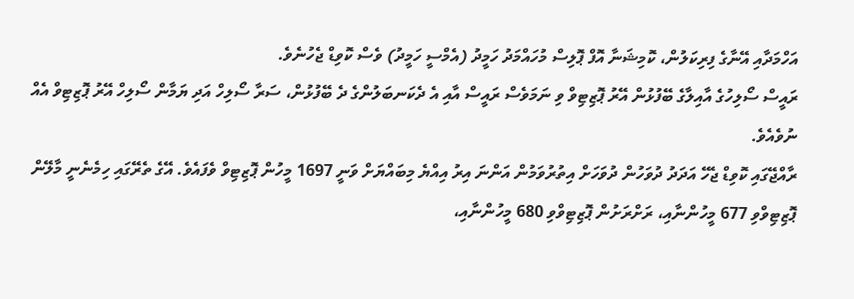އަހްމަދާއި އޭނާގެ ފިރިކަލުން، ކޮމިޝަނާ އޮފް ޕޮލިސް މުހައްމަދު ހަމީދު (އެމްސީ ހަމީދު) ވެސް ކޮވިޑް ޖެހުނެވެ.
ރައީސް ސޯލިހުގެ އާއިލާގެ ބޭފުޅުން އޭރު ޕޮޒިޓިވް ވި ނަމަވެސް ރައީސް އާއި އެ ދެކަނބަލުންގެ ދެ ބޭފުޅުން، ސަރާ ސޯލިހް އަދި ޔަމާން ސޯލިހް އޭރު ޕޮޒިޓިވް އެއް ނުވެއެވެ.
ރާއްޖޭގައި ކޮވިޑް ޖެހޭ އަދަދު ދުވަހުން ދުވަހަށް އިތުރުވަމުން އަންނަ އިރު އިއްޔެ މިބައްޔަށް ވަނީ 1697 މީހުން ޕޮޒިޓިވް ވެފައެވެ. އޭގެ ތެރޭގައި ހިމެނެނީ މާލޭން ޕޮޒިޓިވްވި 677 މީހުންނާއި، ރަށްރަށުން ޕޮޒިޓިވްވި 680 މީހުންނާއި،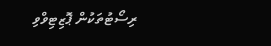ރިސޯޓުތަކުން ޕޮޒިޓިވްވި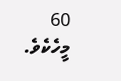60 މީހެކެވެ.